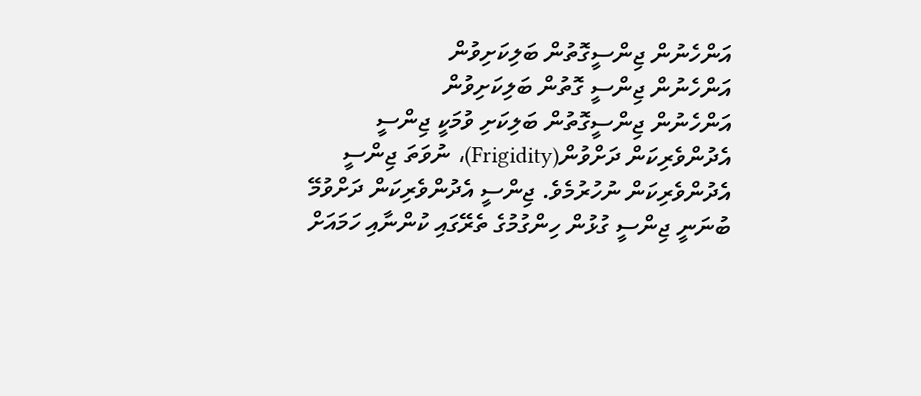އަންހެނުން ޖިންސީގޮތުން ބަލިކަށިވުން
އަންހެނުން ޖިންސީ ގޮތުން ބަލިކަށިވުން
އަންހެނުން ޖިންސީގޮތުން ބަލިކަށި ވުމަކީ ޖިންސީ އެދުންވެރިކަން ދަށްވުން(Frigidity)، ނުވަތަ ޖިންސީ އެދުންވެރިކަން ނުހުރުމެވެ. ޖިންސީ އެދުންވެރިކަން ދަށްވުމޭ ބުނަނީ ޖިންސީ ގުޅުން ހިންގުމުގެ ތެރޭގައި ކުންނާއި ހަމައަށް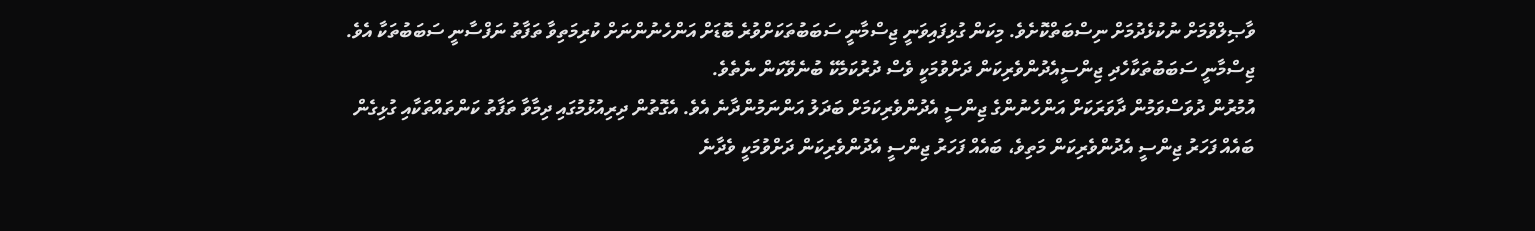ވާޞިލްވުމަށް ނުކުޅެދުމަށް ނިސްބަތްކޮށެވެ. މިކަން ގުޅިފައިވަނީ ޖިސްމާނީ ސަބަބުތަކަށްވުރެ ބޮޑަށް އަންހެނުންނަށް ކުރިމަތިވާ ތަފާތު ނަފްސާނީ ސަބަބުތަކާ އެވެ. ޖިސްމާނީ ސަބަބުތަކާހެދި ޖިންސީއެދުންވެރިކަން ދަށްވުމަކީ ވެސް ދުރުކަމެކޭ ބުނެވޭކަން ނެތެވެ.
އުމުރުން ދުވަސްވަމުން ދާވަރަކަށް އަންހެނުންގެ ޖިންސީ އެދުންވެރިކަމަށް ބަދަލު އަންނަމުންދާނެ އެވެ. އެގޮތުން ދިރިއުޅުމުގައި ދިމާވާ ތަފާތު ކަންތައްތަކާއި ގުޅިގެން ބައެއް ފަހަރު ޖިންސީ އެދުންވެރިކަން މަތިވެ، ބައެއް ފަހަރު ޖިންސީ އެދުންވެރިކަން ދަށްވުމަކީ ވެދާނެ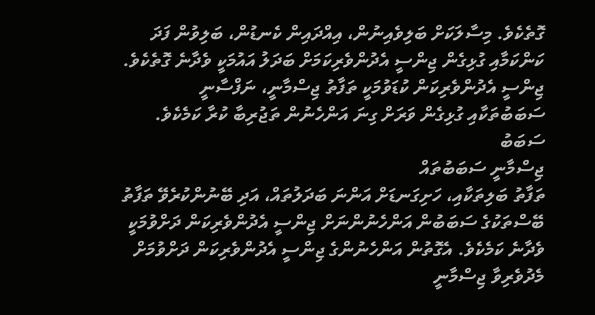ގޮތެކެވެ. މިސާލަކަށް ބަލިވެއިނުން، އިއްދައިން ކެނޑުން، ބަލިވުން ފަދަ ކަންކަމާއި ގުޅިގެން ޖިންސީ އެދުންވެރިކަމަށް ބަދަލު އައުމަކީ ވެދާނެ ގޮތެކެވެ.
ޖިންސީ އެދުންވެރިކަން ކުޑަވުމަކީ ތަފާތު ޖިސްމާނީ، ނަފްސާނީ ސަބަބުތަކާއި ގުޅިގެން ވަރަށް ގިނަ އަންހެނުން ތަޖުރިބާ ކުރާ ކަމެކެވެ.
ސަބަބު
ޖިސްމާނީ ސަބަބުތައް
ތަފާތު ބަލިތަކާއި، ހަށިގަނޑަށް އަންނަ ބަދަލުތައް، އަދި ބޭނުންކުރެވޭ ތަފާތު ބޭސްތަކުގެ ސަބަބުން އަންހެނުންނަށް ޖިންސީ އެދުންވެރިކަން ދަށްވުމަކީ ވެދާނެ ކަމެކެވެ. އެގޮތުން އަންހެނުންގެ ޖިންސީ އެދުންވެރިކަން ދަށްވުމަށް މެދުވެރިވާ ޖިސްމާނީ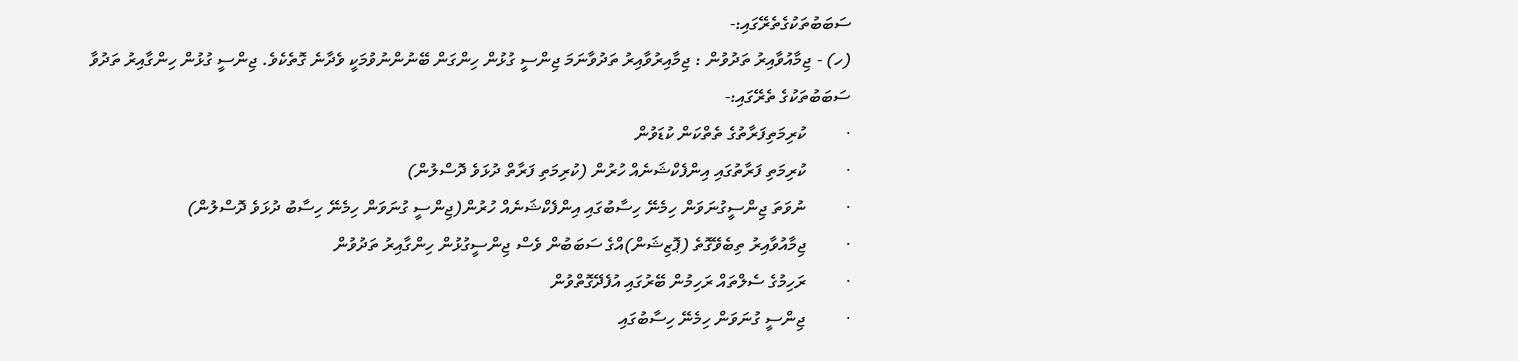ސަބަބުތަކުގެތެރޭގައި:-
(ހ) - ޖިމާއުވާއިރު ތަދުވުން : ޖިމާއިރުވާއިރު ތަދުވާނަމަ ޖިންސީ ގުޅުން ހިންގަން ބޭނުންނުވުމަކީ ވެދާނެ ގޮތެކެވެ. ޖިންސީ ގުޅުން ހިންގާއިރު ތަދުވާ ސަބަބުތަކުގެ ތެރޭގައި:-
·         ކުރިމަތިފަރާތުގެ ތެތްކަން ކުޑަވުން
·         ކުރިމަތި ފަރާތުގައި އިންފެކްޝަނެއް ހުރުން (ކުރިމަތި ފަރާތް ދުޅަވެ ދޮސްލުން)
·         ނުވަތަ ޖިންސީގުނަވަން ހިމެނޭ ހިސާބުގައި އިންފެކްޝަނެއް ހުރުން(ޖިންސީ ގުނަވަން ހިމެނޭ ހިސާބު ދުޅަވެ ދޮސްލުން)
·         ޖިމާއުވާއިރު ތިބެވޭގޮތެ (ޕޮޒިޝަން)އްގެ ސަބަބުން ވެސް ޖިންސީގުޅުން ހިންގާއިރު ތަދުވުން
·         ރަހިމުގެ ސެލްތައް ރަހިމުން ބޭރުގައި އުފެދޭގޮތްވުން
·         ޖިންސީ ގުނަވަން ހިމެނޭ ހިސާބުގައި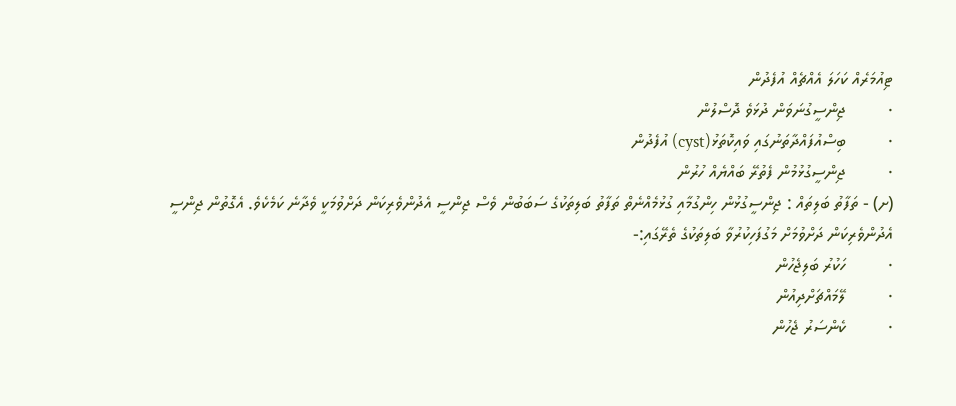ޓިއުމަރެއް ކަހަލަ އެއްޗެއް އުފެދުން
·         ޖިންސީގުނަވަން ދުޅަވެ ދޮސްލުން
·         ބިސްއުފައްދާތަނުގައި ވައިކޮތަޅު(cyst) އުފެދުން
·         ޖިންސީގުޅުމުން ފެތުރޭ ބައްޔެއް ހުރުން
(ށ) - ތަފާތު ބަލިތައް : ޖިންސީގުޅުން ހިންގުމާއި ގުޅުމެއްނެތް ތަފާތު ބަލިތަކުގެ ސަބަބުން ވެސް ޖިންސީ އެދުންވެރިކަން ދަށްވުމަކީ ވެދާނެ ކަމެކެވެ. އެގޮތުން ޖިންސީ އެދުންވެރިކަން ދަށްވުމަށް މަގުފަހިކުރުވާ ބަލިތަކުގެ ތެރޭގައި:-
·         ހަކުރު ބަލިޖެހުން
·         ލޭމައްޗަށްދިއުން
·         ކެންސަރު ޖެހުން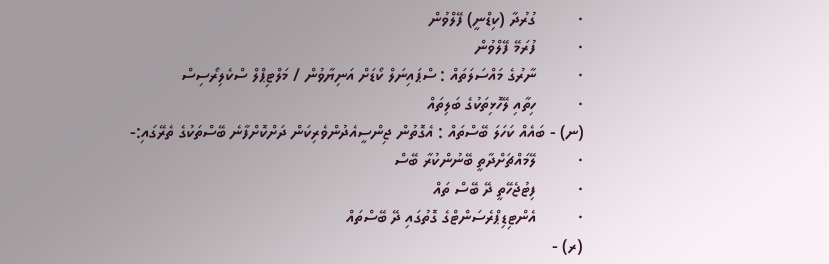·         ގުރުދާ (ކިޑްނީ) ފޭލްވުން
·         ފުރަމޭ ފޭލްވުން
·         ނާރުގެ މައްސަލަތައް : ސްޕައިނަލް ކޯޑަށް އަނިޔާވުން / މަލްޓިޕްލް ސްކެލިރޯސިސް
·         ހިތާއި ލޭހޮޅިތަކުގެ ބަލިތައް
(ނ) - ބައެއް ކަހަލަ ބޭސްތައް : އެގޮތުން ޖިންސީއެދުންވެރިކަން ދަށްކޮށްފާނެ ބޭސްތަކުގެ ތެރޭގައި:-
·         ލޭމައްޗަށްދާތީ ބޭނުންކުރާ ބޭސް
·         ފިޓުޖެހޭތީ ދޭ ބޭސް ތައް
·         އެންޓިޑިޕްރެސަންޓްގެ ގޮތުގައި ދޭ ބޭސްތައް
(ރ) -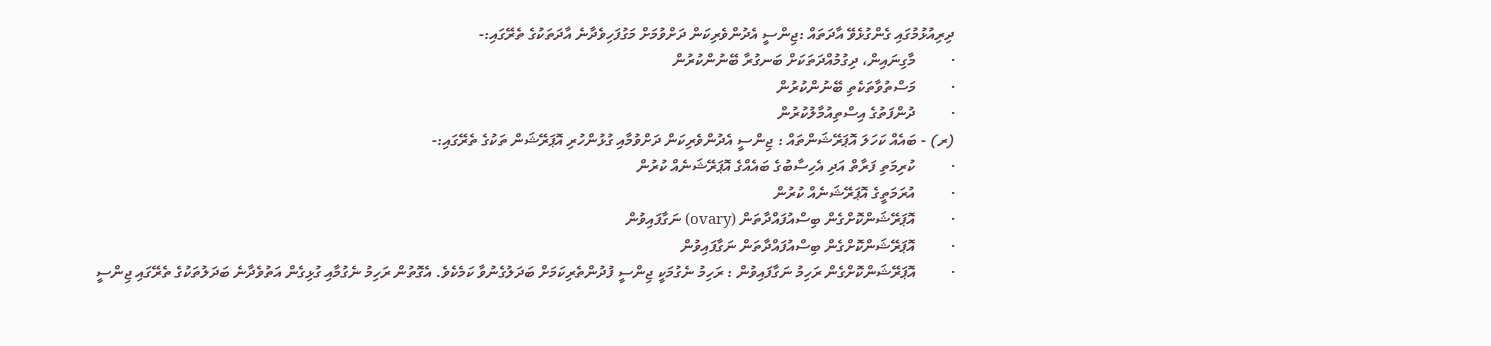ދިރިއުޅުމުގައި ގެންގުޅެވޭ އާދަތައް :ޖިންސީ އެދުންވެރިކަން ދަށްވުމަށް މަގުފަހިވެދާނެ އާދަތަކުގެ ތެރޭގައި:-
·         މާގިނައިން، ދިގުމުއްދަތަކަށް ބަނގުރާ ބޭނުންކުރުން
·         މަސްތުވާތަކެތި ބޭނުންކުރުން
·         ދުންފަތުގެ އިސްތިއުމާލުކުރުން
(ރ) - ބައެއް ކަހަލަ އޮޕަރޭޝަންތައް : ޖިންސީ އެދުންވެރިކަން ދަށްވުމާއި ގުޅުންހުރި އޮޕަރޭޝަން ތަކުގެ ތެރޭގައި:-
·         ކުރިމަތި ފަރާތް އަދި އެހިސާބުގެ ބައެއްގެ އޮޕަރޭޝަނެއް ކުރުން
·         އުރަމަތީގެ އޮޕަރޭޝަނެއް ކުރުން
·         އޮޕަރޭޝަންކޮށްގެން ބިސްއުފައްދާތަން (ovary) ނަގާފައިވުން
·         އޮޕަރޭޝަންކޮށްގެން ބިސްއުފައްދާތަން ނަގާފައިވުން
·         އޮޕަރޭޝަންކޮށްގެން ރަހިމު ނަގާފައިވުން : ރަހިމު ނެގުމަކީ ޖިންސީ ފުދުންތެރިކަމަށް ބަދަލުގެނުވާ ކަމެކެވެ. އެގޮތުން ރަހިމު ނެގުމާއި ގުޅިގެން އަތުވެދާނެ ބަދަލުތަކުގެ ތެރޭގައި ޖިންސީ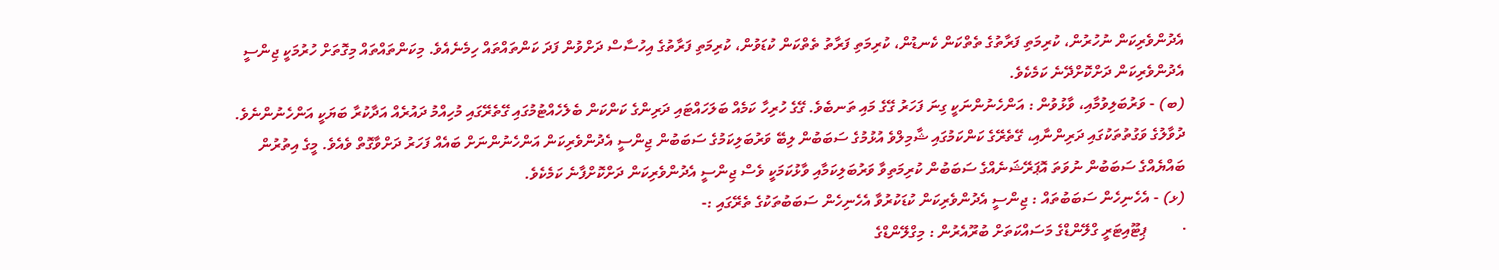އެދުންވެރިކަން ނުހުރުން، ކުރިމަތި ފަރާތުގެ ތެތްކަން ކެނޑުން، ކުރިމަތި ފަރާތު ތެތްކަން ކުޑަވުން، ކުރިމަތި ފަރާތުގެ އިހުސާސް ދަށްވުން ފަދަ ކަންތައްތައް ހިމެނެއެވެ. މިކަންތައްތައް މިގޮތަށް ހުރުމަކީ ޖިންސީ އެދުންވެރިކަން ދަށްކޮށްދޭނެ ކަމެކެވެ.
(ބ) - ވަރުބަލިވުމާއި، ވާޅުވުން : އަންހެނުންނަކީ ގިނަ ފަހަރު ގޭގެ މައި ތަނބެވެ. ގޭގެ ހުރިހާ ކަމެއް ބަލަހައްޓައި ދަރިންގެ ކަންކަން ބެލެހެއްޓުމުގައި ގޭތެރޭގައި މުހިއްމު ދައުރެއް އަދާކުރާ ބަޔަކީ އަންހެނުންނެވެ. ދުވާލުގެ ވަގުތުތަކުގައި ދަރިންނާއި، ގޭތެރޭގެ ކަންކަމުގައި ޝާމިލްވެ އުޅުމުގެ ސަބަބުން ލިބޭ ވަރުބަލިކަމުގެ ސަބަބުން ޖިންސީ އެދުންވެރިކަން އަންހެނުންނަށް ބައެއް ފަހަރު ދަށްވާގޮތް ވެއެވެ. މީގެ އިތުރުން ބައްޔެއްގެ ސަބަބުން ނުވަތަ އޮޕަރޭޝަނެއްގެ ސަބަބުން ކުރިމަތިވާ ވަރުބަލިކަމާއި ވާޅުކަމަކީ ވެސް ޖިންސީ އެދުންވެރިކަން ދަށްކޮށްފާނެ ކަމެކެވެ.
(ޅ) - އެހެނިހެން ސަބަބުތައް : ޖިންސީ އެދުންވެރިކަން ކުޑަކުރުވާ އެހެނިހެން ސަބަބުތަކުގެ ތެރޭގައި :-
·         ޕިޓޫއިޓަރީ ގްލޭންޑްގެ މަސައްކަތަށް ބުރޫއެރުން : މިގްލޭންޑްގެ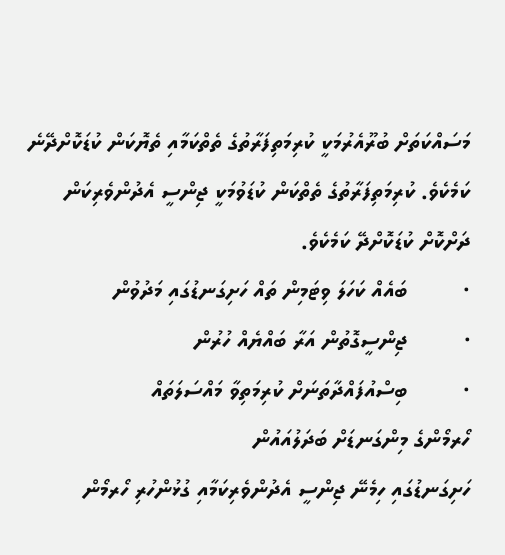މަސައްކަތަށް ބުރޫއެރުމަކީ ކުރިމަތިފަރާތުގެ ތެތްކަމާއި ތެޔޮކަން ކުޑަކޮށްދޭނެ ކަމެކެވެ. ކުރިމަތިފަރާތުގެ ތެތްކަން ކުޑަވުމަކީ ޖިންސީ އެދުންވެރިކަން ދަށްކޮށް ކުޑަކޮށްދޭ ކަމެކެވެ.
·         ބައެއް ކަހަލަ ވިޓަމިން ތައް ހަށިގަނޑުގައި މަދުވުން
·         ޖިންސީގޮތުން އަރާ ބައްޔެއް ހުރުން
·         ބިސްއުފައްދާތަނަށް ކުރިމަތިވާ މައްސަލަތައް
ހޯރމޯންގެ މިންގަނޑަށް ބަދަލުއައުން
ހަށިގަނޑުގައި ހިމެނޭ ޖިންސީ އެދުންވެރިކަމާއި ގުޅުންހުރި ހޯރމޯން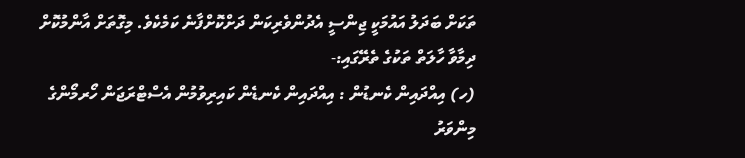ތަކަށް ބަދަލު އައުމަކީ ޖިންސީ އެދުންވެރިކަން ދަށްކޮށްފާނެ ކަމެކެވެ. މިގޮތަށް އާންމުކޮށް ދިމާވާ ހާލަތް ތަކުގެ ތެރޭގައި:-
(ހ) އިއްދައިން ކެނޑުން : އިއްދައިން ކެނޑެން ކައިރިވުމުން އެސްޓްރަޖަން ހޯރމޯންގެ މިންވަރު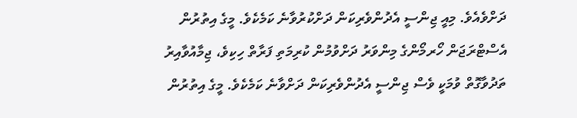ދަށްވެއެވެ. މިއީ ޖިންސީ އެދުންވެރިކަން ދަށްކުރުވާނެ ކަމެކެވެ. މީގެ އިތުރުން އެސްޓްރަޖަން ހޯރމޯންގެ މިންވަރު ދަށްވުމުން ކުރިމަތި ފަރާތް ހިކިވެ، ޖިމާއުވާއިރު ތަދުވާގޮތް ވުމަކީ ވެސް ޖިންސީ އެދުންވެރިކަން ދަށްވާނެ ކަމެކެވެ. މީގެ އިތުރުން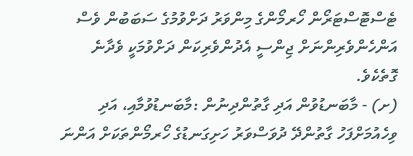ޓެސްޓޮސްޓަރޯން ހޯރމޯންގެ މިންވަރު ދަށްވުމުގެ ސަބަބުން ވެސް އަންހެންވެރިންނަށް ޖިންސީ އެދުންވެރިކަން ދަށްވުމަކީ ވެދާނެ ގޮތެކެވެ.
(ށ) - މާބަނޑުވުން އަދި ގާތުންދިނުން :މާބަނޑުވުމާއި، އަދި ވިހެއުމަށްފަހު ގާތުންދޭ ދުވަސްވަރު ހަށިގަނޑުގެ ހޯރމޯންތަކަށް އަންނަ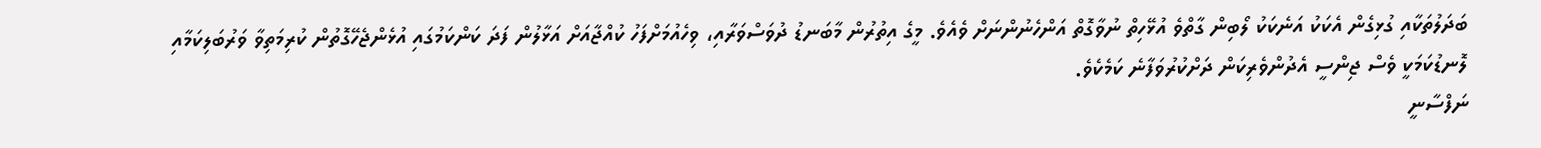ބަދަލުތަކާއި ގުޅިގެން އެކަކު އަނެކަކު ލޯބިން ގާތްވެ އުޅޭހިތް ނުވާގޮތް އަންހެނުންނަށް ވެއެވެ. މީގެ އިތުރުން މާބަނޑު ދުވަސްވަރާއި، ވިހެއުމަށްފަހު ކުއްޖާއަށް އަޅާލުން ފަދަ ކަންކަމުގައި އުޅެންޖެހޭގޮތުން ކުރިމަތިވާ ވަރުބަލިކަމާއި ލޮނޑުކަމަކީ ވެސް ޖިންސީ އެދުންވެރިކަން ދަށްކުރުވަފާނެ ކަމެކެވެ.
ނަފްސާނީ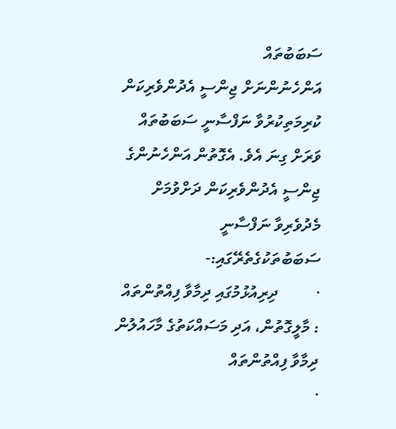ސަބަބުތައް
އަންހެނުންނަށް ޖިންސީ އެދުންވެރިކަން ކުރިމަތިކުރުވާ ނަފްސާނީ ސަބަބުތައް ވަރަށް ގިނަ އެވެ. އެގޮތުން އަންހެނުންގެ ޖިންސީ އެދުންވެރިކަން ދަށްވުމަށް މެދުވެރިވާ ނަފްސާނީ ސަބަބުތަކުގެތެރޭގައި:-
·         ދިރިއުޅުމުގައި ދިމާވާ ފިއްތުންތައް : މާލީގޮތުން، އަދި މަސައްކަތުގެ މާހައުލުން ދިމާވާ ފިއްތުންތައް
·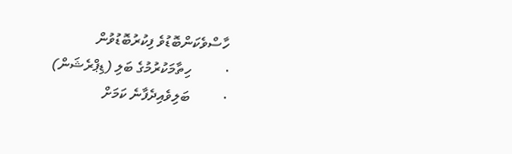ހާސްވެކަންބޮޑުވެ ފިކުރުބޮޑުވުން
·         ހިތާމަކުރުމުގެ ބަލި (ޑިޕްރެޝަން)
·         ބަލިވެއިދެފާނެ ކަމަށް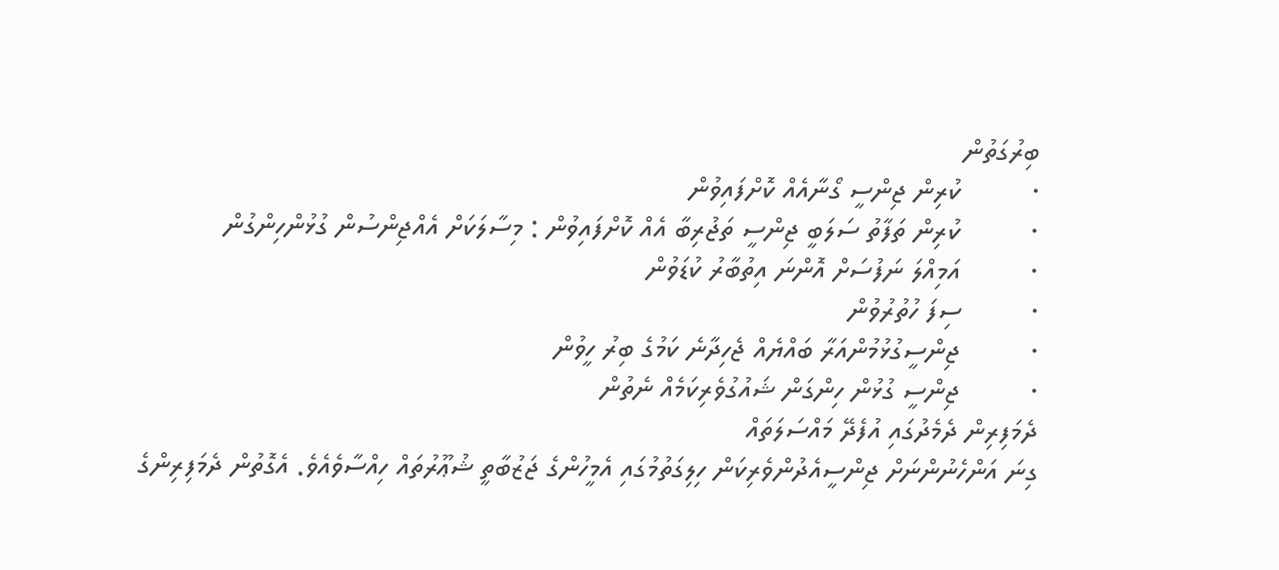ބިރުގަތުން
·         ކުރިން ޖިންސީ ގޯނާއެއް ކޮށްފައިވުން
·         ކުރިން ތަފާތު ސަލަބީ ޖިންސީ ތަޖުރިބާ އެއް ކޮށްފައިވުން : މިސާލަކަށް އެއްޖިންސުން ގުޅުންހިންގުން
·         އަމިއްލަ ނަފުސަށް އޮންނަ އިތުބާރު ކުޑަވުން
·         ސިފަ ހުތުރުވުން
·         ޖިންސީގުޅުމުންއަރާ ބައްޔެއް ޖެހިދާނެ ކަމުގެ ބިރު ހީވުން
·         ޖިންސީ ގުޅުން ހިންގަން ޝައުގުވެރިކަމެއް ނެތުން
ދެމަފިރިން ދެމެދުގައި އުފެދޭ މައްސަލަތައް
ގިނަ އަންހެނުންނަށް ޖިންސީއެދުންވެރިކަން ހިލިގަތުމުގައި އެމީހުންގެ ޖަޒުބާތީ ޝުޢޫރުތައް ހިއްސާވެއެވެ. އެގޮތުން ދެމަފިރިންގެ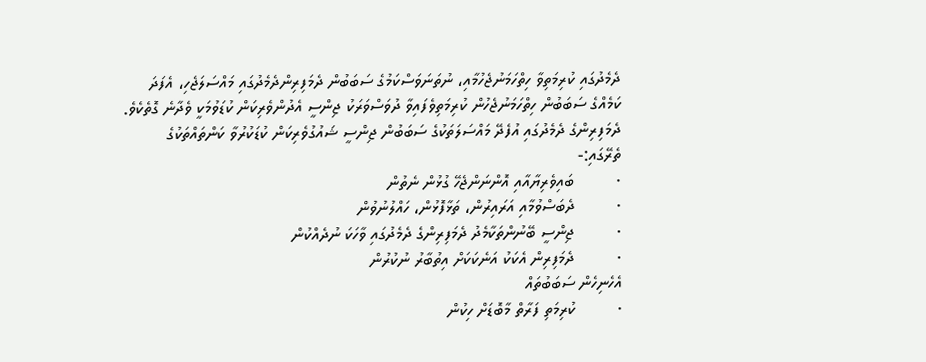ދެމެދުގައި ކުރިމަތިވާ ހިތްހަމަނުޖެހުމާއި، ނުތަނަވަސްކަމުގެ ސަބަބުން ދެމަފިރިންދެމެދުގައި މައްސަލަޖެހި، އެފަދަ ކަމެއްގެ ސަބަބުން ހިތްހަމަނުޖެހުން ކުރިމަތިވެފައިވާ ދުވަސްވަރަކު ޖިންސީ އެދުންވެރިކަން ކުޑަވުމަކީ ވެދާނެ ގޮތެކެވެ. ދެމަފިރިންގެ ދެމެދުގައި އުފެދޭ މައްސަލަތަކުގެ ސަބަބުން ޖިންސީ ޝައުގުވެރިކަން ކުޑަކުރުވާ ކަންތައްތަކުގެ ތެރޭގައި:-
·         ބައިވެރިޔާއާއި އޮންނަންޖެހޭ ގުޅުން ނެތުން
·         ދެބަސްވުމާއި އަރައިރުން، ތަޅާފޮޅުން، ހައްލުނުވުން
·         ޖިންސީ ބޭނުންތަކާމެދު ދެމަފިރިންގެ ދެމެދުގައި ވާހަކަ ނުދެއްކުން
·         ދެމަފިރިން އެކަކު އަނެކަކަށް އިތުބާރު ނުކުރުން
އެހެނިހެން ސަބަބުތައް
·         ކުރިމަތި ފަރާތް މާބޮޑަށް ހިކުން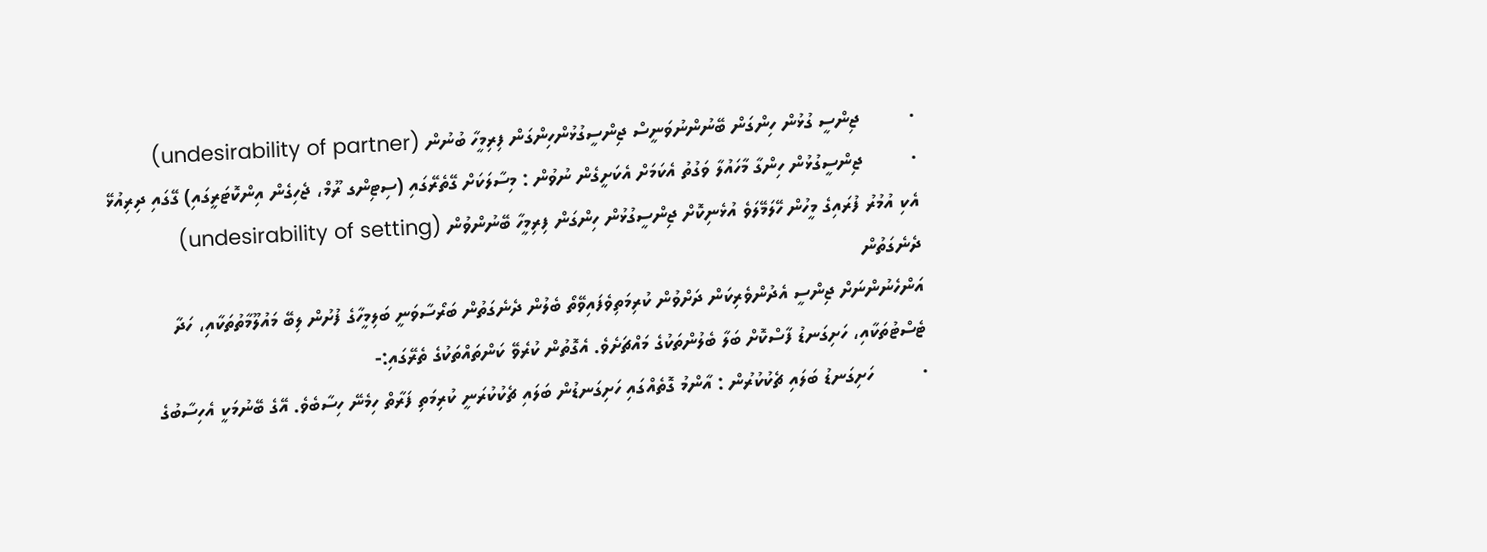·         ޖިންސީ ގުޅުން ހިންގަން ބޭނުންނުވަނީސް ޖިންސީގުޅުންހިންގަން ފިރިމީހާ ބުނުން (undesirability of partner)
·         ޖިންސީގުޅުން ހިންގާ މާހައުލާ ވަގުތު އެކަމަށް އެކަށީގެން ނުވުން : މިސާލަކަށް ގޭތެރޭގައި (ސިޓިންގ ރޫމް، ޖެހިގެން އިންކޮޓަރީގައި) ގޭގައި ދިރިއުޅޭ އެކި އުމުރު ފުރައިގެ މީހުން ހޭލަމޭލަވެ އުޅެނިކޮށް ޖިންސީގުޅުން ހިންގަން ފިރިމީހާ ބޭނުންވުން (undesirability of setting)
ދެނެގަތުން
އަންހެނުންނަށް ޖިންސީ އެދުންވެރިކަން ދަށްވުން ކުރިމަތިވެފައިވޭތޯ ބެލުން ދެނެގަތުން ބަރޯސާވަނީ ބަލިމީހާގެ ފުށުން ލިބޭ މައުލޫމާތުތަކާއި، ހަދާ ޓެސްޓުތަކާއި، ހަށިގަނޑު ފާސްކޮށް ބަލާ ބެލުންތަކުގެ މައްޗަށެވެ. އެގޮތުން ކުރެވޭ ކަންތައްތަކުގެ ތެރޭގައި:-
·         ހަށިގަނޑު ބަލައި ޗެކުކުރުން : އާންމު ގޮތެއްގައި ހަށިގަނޑުން ބަލައި ޗެކުކުރަނީ ކުރިމަތި ފަރާތް ހިމެނޭ ހިސާބެވެ. އޭގެ ބޭނުމަކީ އެހިސާބުގެ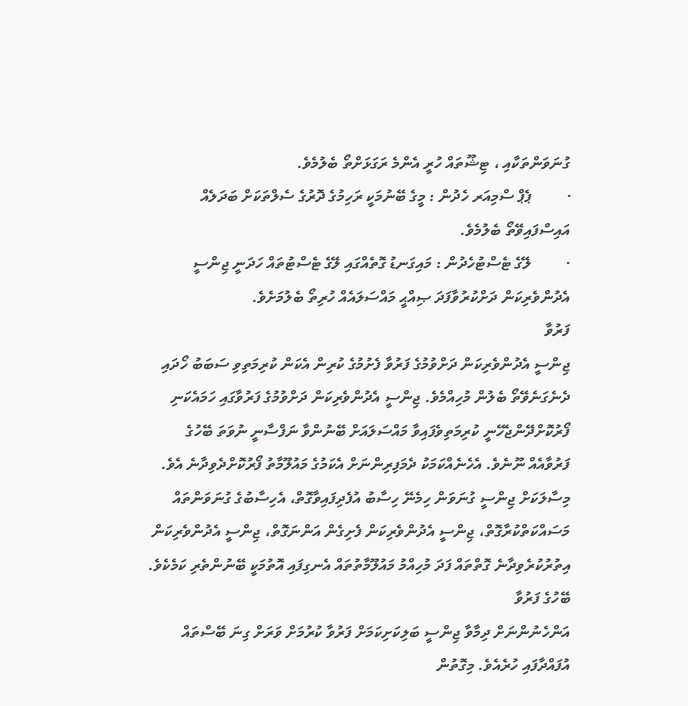ގުނަވަންތަކާއި ، ޓިޝޫތައް ހުރީ އެންމެ ރަގަޅަށްތޯ ބެލުމެވެ.
·         ޕެޕް ސްމިއަރ ހެދުން : މީގެ ބޭނުމަކީ ރަހިމުގެ ދޮރުގެ ސެލްތަކަށް ބަދަލެއް އައިސްފައިވޭތޯ ބެލުމެވެ.
·         ލޭގެ ޓެސްޓުހެދުން : މައިގަނޑު ގޮތެއްގައި ލޭގެ ޓެސްޓުތައް ހަދަނީ ޖިންސީ އެދުންވެރިކަން ދަށްކުރުވާފަދަ ޞިއްޙީ މައްސަލައެއް ހުރިތޯ ބެލުމަށެވެ.
ފަރުވާ
ޖިންސީ އެދުންވެރިކަން ދަށްވުމުގެ ފަރުވާ ފެށުމުގެ ކުރިން އެކަން ކުރިމަތިވި ސަބަބު ހޯދައި ދެނެގަނެވޭތޯ ބެލުން މުހިއްމެވެ. ޖިންސީ އެދުންވެރިކަން ދަށްވުމުގެ ފަރުވާގައި ހަމައެކަނި ފޯރުކޮށްދޭންޖެހޭނީ ކުރިމަތިވެފައިވާ މައްސަލައަށް ބޭނުންވާ ނަފްސާނީ ނުވަތަ ބޭހުގެ ފަރުވާއެއް ނޫނެވެ. އެހެނެއްކަމަކު ދެމަފިރިންނަށް އެކަމުގެ މައުލޫމާތު ފޯރުކޮށްދެވިދާނެ އެވެ. މިސާލަކަށް ޖިންސީ ގުނަވަން ހިމެނޭ ހިސާބު އުފެދިފައިވާގޮތް، އެހިސާބުގެ ގުނަވަންތައް މަސައްކަތްކުރާގޮތް، ޖިންސީ އެދުންވެރިކަން ފެށިގެން އަންނަގޮތް، ޖިންސީ އެދުންވެރިކަން އިތުރުކުރެވިދާނެ ގޮތްތައް ފަދަ މުހިއްމު މައުލޫމާތުތައް އެނގިފައި އޮތުމަކީ ބޭނުންތެރި ކަމެކެވެ.
ބޭހުގެ ފަރުވާ
އަންހެނުންނަށް ދިމާވާ ޖިންސީ ބަލިކަށިކަމަށް ފަރުވާ ކުރުމަށް ވަރަށް ގިނަ ބޭސްތައް އުފައްދާފައި ހުރެއެވެ. މިގޮތުން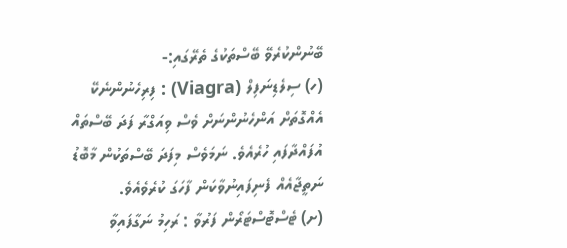ބޭނުންކުރެވޭ ބޭސްތަކުގެ ތެރޭގައި:-
(ހ) ސިލެޑިނަފިލް (Viagra) : ފިރިހެނުންނެކޭ އެއްގޮތަށް އަންހެނުންނަށް ވެސް ވިއަގްރާ ފަދަ ބޭސްތައް އުފައްދާފައި ހުރެއެވެ. ނަމަވެސް މިފަދަ ބޭސްތަކުން މާބޮޑު ނަތީޖާއެއް ފެނިފައިނުވާކަން ފާހަގަ ކުރެވެއެވެ.
(ށ) ޓެސްޓޮސްޓަރޯން ފަރުވާ : ރަހިމު ނަގާފައިވާ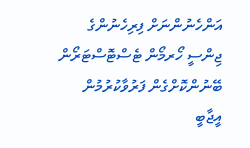އަންހެނުންނަށް ފިރިހެނުންގެ ޖިންސީ ހޯރމޯން ޓެސްޓޮސްޓަރޯން ބޭނުންކޮށްގެން ފަރުވާކުރުމުން އީޖާބީ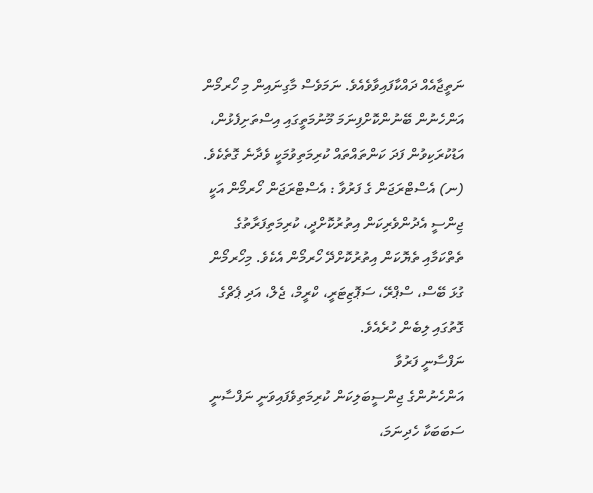ނަތީޖާއެއް ދައްކާފައިވާވެއެވެ. ނަމަވެސް މާގިނައިން މި ހޯރމޯން އަންހެނުން ބޭނުންކޮށްފިނަމަ މޫނުމަތީގައި އިސްތަށިފެޅުން، އަޑުކުރަކިވުން ފަދަ ކަންތައްތައް ކުރިމަތިވުމަކީ ވެދާނެ ގޮތެކެވެ.
(ނ) އެސްޓްރަޖަން ގެ ފަރުވާ : އެސްޓްރަޖަން ހޯރމޯން އަކީ ޖިންސީ އެދުންވެރިކަން އިތުރުކޮށްދީ، ކުރިމަތިފަރާތުގެ ތެތްކަމާއި ތެޔޮކަން އިތުރުކޮށްދޭ ހޯރމޯން އެކެވެ. މިހޯރމޯން ގުޅަ ބޭސް، ސްޕްރޭ، ސަޕޮޒިޓަރީ، ކްރީމް، ޖެލް، އަދި ޕެޗްގެ ގޮތުގައި ލިބެން ހުރެއެވެ.
ނަފްސާނީ ފަރުވާ
އަންހެނުންގެ ޖިންސީބަލިކަން ކުރިމަތިވެފައިވަނީ ނަފްސާނީ ސަބަބަކާ ހެދިނަމަ،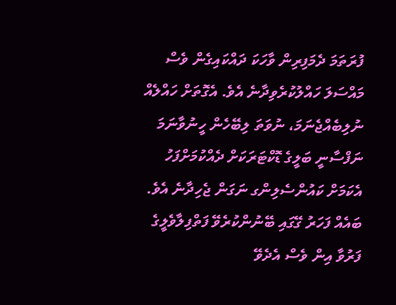ފުރަތަމަ ދެމަފިރިން ވާހަކަ ދައްކައިގެން ވެސް މައްސަލަ ހައްލުކުރެވިދާނެ އެވެ. އެގޮތަށް ހައްލެއް ނުލިބެއްޖެނަމަ، ނުވަތަ ލިބޭހެން ހީނުވާނަމަ ނަފްސާނީ ބަލީގެ ޑޮކްޓަރަކަށް ދެއްކުމަށްފަހު އެކަމަށް ކައުންސެލިންގ ނަގަން ޖެހިދާނެ އެވެ. ބައެއް ފަހަރު ގޭގައި ބޭނުންކުރެވޭ ފަތްފިލާވެލީގެ ފަރުވާ އިން ވެސް އެދެވޭ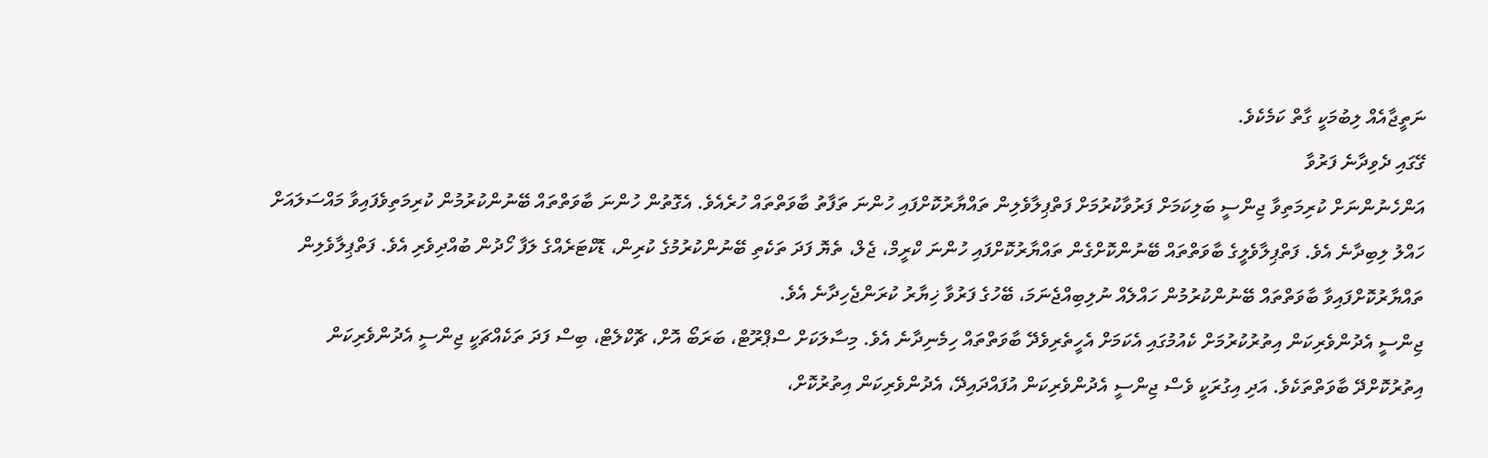ނަތީޖާއެއް ލިބުމަކީ ގާތް ކަމެކެވެ.
ގޭގައި ދެވިދާނެ ފަރުވާ
އަންހެނުންނަށް ކުރިމަތިވާ ޖިންސީ ބަލިކަމަށް ފަރުވާކުރުމަށް ފަތްޕިލާވެލިން ތައްޔާރުކޮށްފައި ހުންނަ ތަފާތު ބާވަތްތައް ހުރެއެވެ. އެގޮތުން ހުންނަ ބާވަތްތައް ބޭނުންކުރުމުން ކުރިމަތިވެފައިވާ މައްސަލައަށް ހައްލު ލިބިދާނެ އެވެ. ފަތްޕިލާވެލީގެ ބާވަތްތައް ބޭނުންކޮށްގެން ތައްޔާރުކޮށްފައި ހުންނަ ކްރީމް، ޖެލް، ތެޔޮ ފަދަ ތަކެތި ބޭނުންކުރުމުގެ ކުރިން، ޑޮކްޓަރެއްގެ ލަފާ ހޯދުން ބުއްދިވެރި އެވެ. ފަތްޕިލާވެލިން ތައްޔާރުކޮށްފައިވާ ބާވަތްތައް ބޭނުންކުރުމުން ހައްލެއް ނުލިބިއްޖެނަމަ، ބޭހުގެ ފަރުވާ ޚިޔާރު ކުރަންޖެހިދާނެ އެވެ.
ޖިންސީ އެދުންވެރިކަން އިތުރުކުރުމަށް ކެއުމުގައި އެކަމަށް އެހީތެރިވެދޭ ބާވަތްތައް ހިމެނިދާނެ އެވެ. މިސާލަކަށް ސްޕްރޫޓް، ބަރަބޯ އޮށް، ޗޮކްލެޓް، ބިސް ފަދަ ތަކެއްޗަކީ ޖިންސީ އެދުންވެރިކަން އިތުރުކޮށްދޭ ބާވަތްތަކެވެ. އަދި އިގުރަކީ ވެސް ޖިންސީ އެދުންވެރިކަން އުފައްދައިދޭ، އެދުންވެރިކަން އިތުރުކޮށް،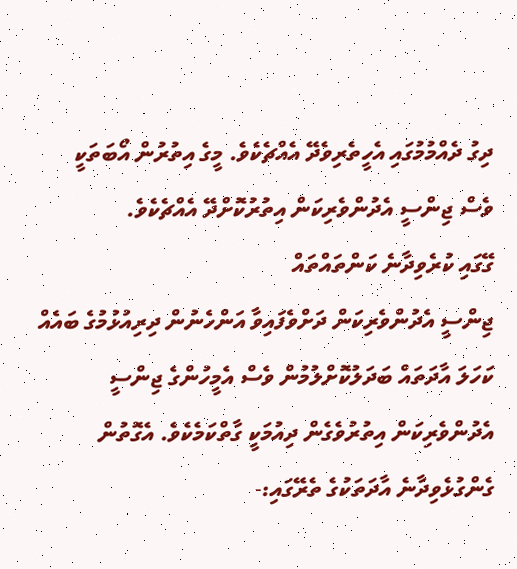ދިގު ދެއްމުމުގައި އެހީތެރިވެދޭ އެއްޗެކެވެ. މީގެ އިތުރުން އޯބަތަކީ ވެސް ޖިންސީ އެދުންވެރިކަން އިތުރުކޮށްދޭ އެއްޗެކެވެ.
ގޭގައި ކުރެވިދާނެ ކަންތައްތައް
ޖިންސީ އެދުންވެރިކަން ދަށްވެފައިވާ އަންހެނުން ދިރިއުޅުމުގެ ބައެއް ކަހަލަ އާދަތައް ބަދަލުކޮށްލުމުން ވެސް އެމީހުންގެ ޖިންސީ އެދުންވެރިކަން އިތުރުވެގެން ދިއުމަކީ ގާތްކަމެކެވެ. އެގޮތުން ގެންގުޅެވިދާނެ އާދަތަކުގެ ތެރޭގައި:-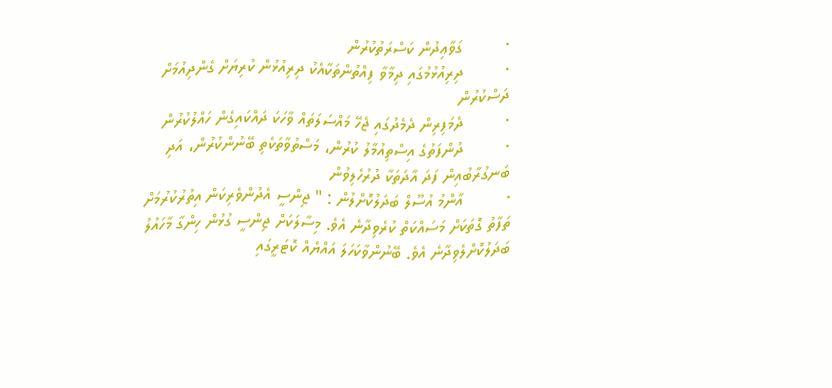·         ގަވާޢިދުން ކަސްރަތުކުރުން
·         ދިރިއުޅުމުގައި ދިމާވާ ފިއްތުންތަކާއެކު ދިރިއުޅުން ކުރިޔަށް ގެންދިއުމަށް ދަސްކުރުން
·         ދެމަފިރިން ދެމެދުގައި ޖެހޭ މައްސަލަތައް ވާހަކަ ދައްކައިގެން ހައްލުކުރުން
·         ދުންފަތުގެ އިސްތިއުމާލު ކުރުން، މަސްތުވާތަކެތި ބޭނުންކުރުން، އަދި ބަނގުރާބުއިން ފަދަ އާދަތަކާ ދުރުހެލިވުން
·         އާންމު އުސޫލް ބަދަލުކޮށްލުން : " ޖިންސީ އެދުންވެރިކަން އިތުރުކުރުމަށް ތަފާތު ގޮތަކަށް މަސައްކަތް ކުރެވިދާނެ އެވެ. މިސާލަކަށް ޖިންސީ ގުޅުން ހިންގާ މާހައުލު ބަދަލުކޮށްލެވިދާނެ އެވެ. ބޭނުންވާކަހަލަ އައްޔެއް ކޮޓަރީގައި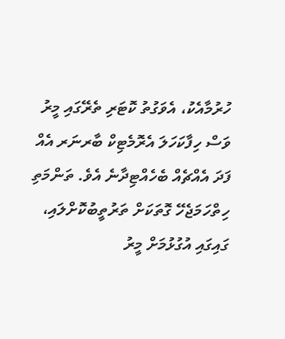ހުރުމާއެކު، އެވަގުތު ކޮޓަރި ތެރޭގައި މީރު ވަސް ހިފާކަހަލަ އެރޮމެޓިކް ބާރނަރ އެއް ފަދަ އެއްޗެއް ބެހެއްޓިދާނެ އެވެ. ތަންމަތި ހިތްހަމަޖެހޭ ގޮތަކަށް ތަރުތީބުކޮށްލައި، ގައިގައި އުގުޅުމަށް މީރު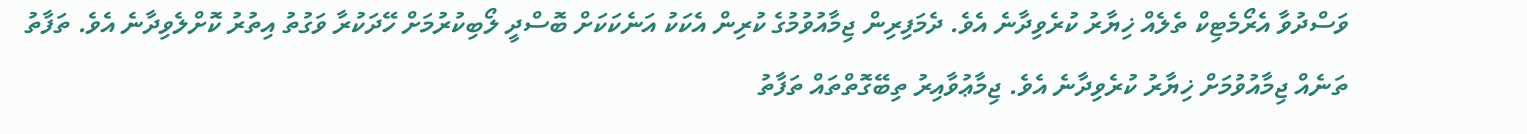ވަސްދުވާ އެރޯމެޓިކް ތެލެއް ޚިޔާރު ކުރެވިދާނެ އެވެ. ދެމަފިރިން ޖިމާއުވުމުގެ ކުރިން އެކަކު އަނެކަކަށް ބޮސްދީ ލޯބިކުރުމަށް ހޭދަކުރާ ވަގުތު އިތުރު ކޮށްލެވިދާނެ އެވެ. ތަފާތު ތަނެއް ޖިމާއުވުމަށް ޚިޔާރު ކުރެވިދާނެ އެވެ. ޖިމާޢުވާއިރު ތިބޭގޮތްތައް ތަފާތު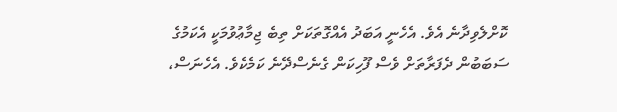ކޮށްލެވިދާނެ އެވެ. އެހެނީ އަބަދު އެއްގޮތަކަށް ތިބެ ޖިމާޢުވުމަކީ އެކަމުގެ ސަބަބުން ދެފަރާތަށް ވެސް ފޫހިކަން ގެނެސްދޭނެ ކަމެކެވެ. އެހެނަސް،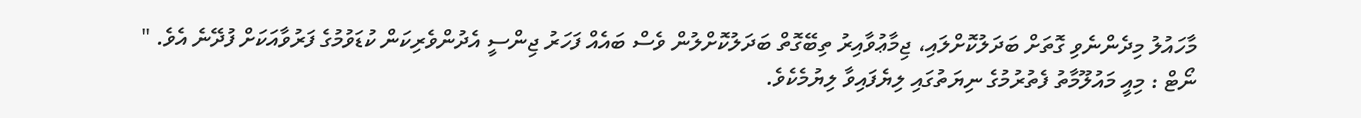މާހައުލު މިދެންނެވި ގޮތަށް ބަދަލުކޮށްލައި، ޖިމާޢުވާއިރު ތިބޭގޮތް ބަދަލުކޮށްލުން ވެސް ބައެއް ފަހަރު ޖިންސީ އެދުންވެރިކަން ކުޑަވުމުގެ ފަރުވާއަކަށް ފުދޭނެ އެވެ. "
ނޯޓް : މިއީ މައުލޫމާތު ފެތުރުމުގެ ނިޔަތުގައި ލިޔެފައިވާ ލިޔުމެކެވެ.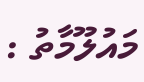މައުލޫމާތު :